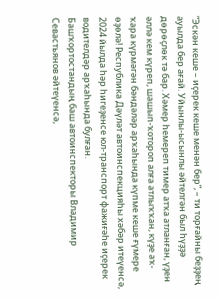“Эскән кеше – иҫерек кеше менән бер”, – ти торғайны беҙҙең ауылда бер ағай. Уйынлы-ысынлы әйтелгән был һүҙҙә дөрөҫлөк тә бар. Хәмер һемереп тимер атҡа атланған, үҙен әллә кем күреп, шашып-ҡотороп алға атлыҡҡан, күҙе аҡ-ҡара күрмәгән бәндәләр арҡаһында күпме кеше ғүмере өҙөлә! Республика Дәүләт автоинспекцияһы хәбәр итеүенсә, 2024 йылда һәр һигеҙенсе юл-транспорт фажиғәһе иҫерек водителдәр арҡаһында булған.
Башҡортостандың баш автоинспекторы Владимир Севастьянов әйтеүенсә,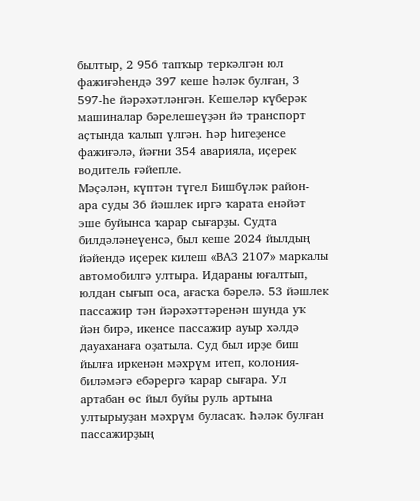былтыр, 2 956 тапҡыр теркәлгән юл фажиғәһендә 397 кеше һәләк булған, 3 597-һе йәрәхәтләнгән. Кешеләр күберәк машиналар бәрелешеүҙән йә транспорт аҫтында ҡалып үлгән. Һәр һигеҙенсе фажиғәлә, йәғни 354 аварияла, иҫерек водитель ғәйепле.
Мәҫәлән, күптән түгел Бишбүләк район-ара суды 36 йәшлек иргә ҡарата енәйәт эше буйынса ҡарар сығарҙы. Судта билдәләнеүенсә, был кеше 2024 йылдың йәйендә иҫерек килеш «ВАЗ 2107» маркалы автомобилгә ултыра. Идараны юғалтып, юлдан сығып оса, ағасҡа бәрелә. 53 йәшлек пассажир тән йәрәхәттәренән шунда уҡ йән бирә, икенсе пассажир ауыр хәлдә дауаханаға оҙатыла. Суд был ирҙе биш йылға иркенән мәхрүм итеп, колония-биләмәгә ебәрергә ҡарар сығара. Ул артабан өс йыл буйы руль артына ултырыуҙан мәхрүм буласаҡ. Һәләк булған пассажирҙың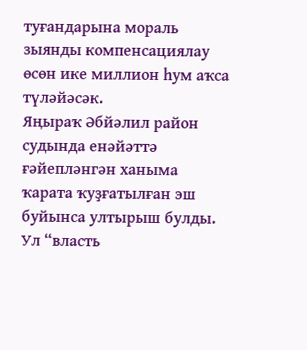туғандарына мораль зыянды компенсациялау өсөн ике миллион һум аҡса түләйәсәк.
Яңыраҡ Әбйәлил район судында енәйәттә ғәйепләнгән ханыма ҡарата ҡуҙғатылған эш буйынса ултырыш булды. Ул “власть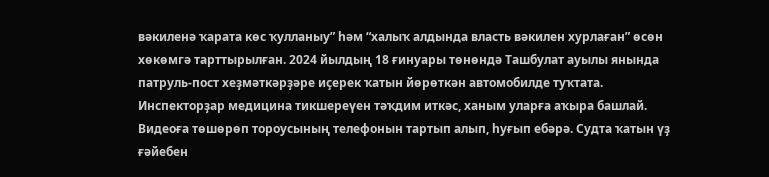вәкиленә ҡарата көс ҡулланыу” һәм “халыҡ алдында власть вәкилен хурлаған” өсөн хөкөмгә тарттырылған. 2024 йылдың 18 ғинуары төнөндә Ташбулат ауылы янында патруль-пост хеҙмәткәрҙәре иҫерек ҡатын йөрөткән автомобилде туҡтата. Инспекторҙар медицина тикшереүен тәҡдим иткәс, ханым уларға аҡыра башлай. Видеоға төшөрөп тороусының телефонын тартып алып, һуғып ебәрә. Судта ҡатын үҙ ғәйебен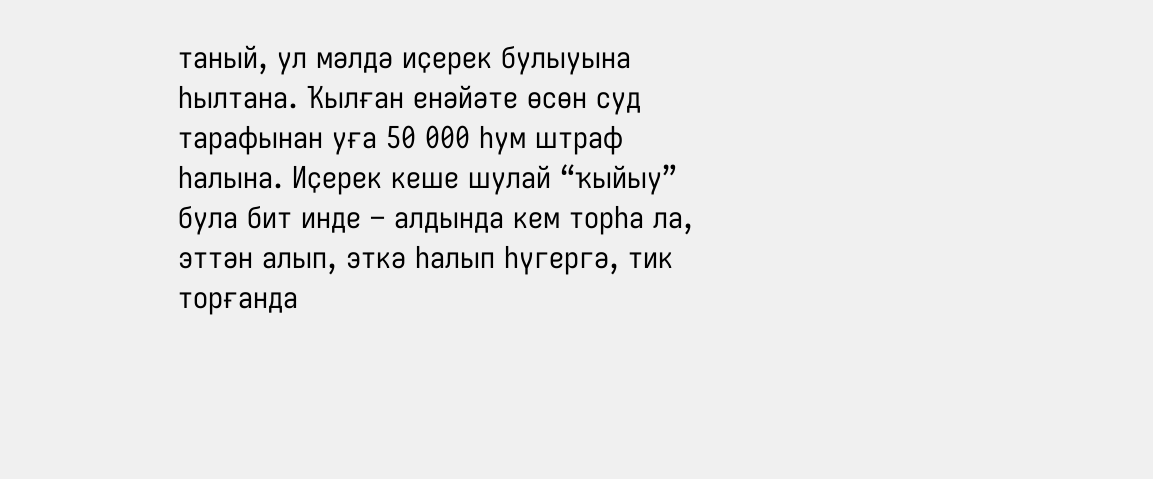таный, ул мәлдә иҫерек булыуына һылтана. Ҡылған енәйәте өсөн суд тарафынан уға 50 000 һум штраф һалына. Иҫерек кеше шулай “ҡыйыу” була бит инде – алдында кем торһа ла, эттән алып, эткә һалып һүгергә, тик торғанда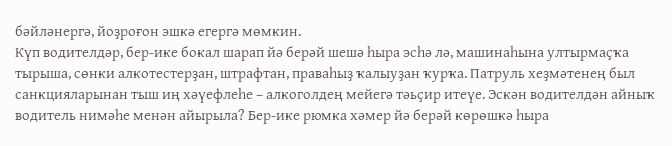бәйләнергә, йоҙроғон эшкә егергә мөмкин.
Күп водителдәр, бер-ике бокал шарап йә берәй шешә һыра эсһә лә, машинаһына ултырмаҫҡа тырыша, сөнки алкотестерҙан, штрафтан, праваһыҙ ҡалыуҙан ҡурҡа. Патруль хеҙмәтенең был санкцияларынан тыш иң хәүефлеһе – алкоголдең мейегә тәьҫир итеүе. Эскән водителдән айныҡ водитель нимәһе менән айырыла? Бер-ике рюмка хәмер йә берәй көрөшкә һыра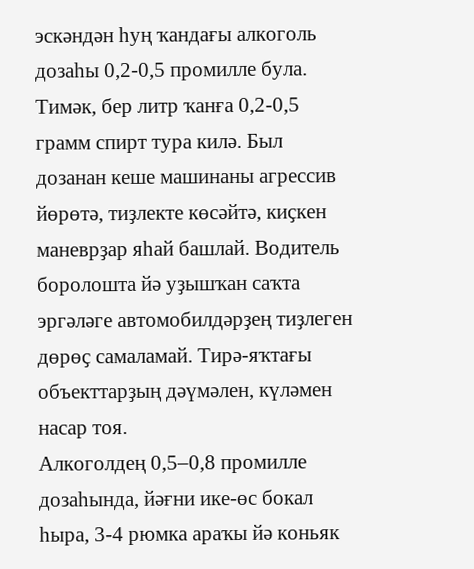эскәндән һуң ҡандағы алкоголь дозаһы 0,2-0,5 промилле була. Тимәк, бер литр ҡанға 0,2-0,5 грамм спирт тура килә. Был дозанан кеше машинаны агрессив йөрөтә, тиҙлекте көсәйтә, киҫкен маневрҙар яһай башлай. Водитель боролошта йә уҙышҡан саҡта эргәләге автомобилдәрҙең тиҙлеген дөрөҫ самаламай. Тирә-яҡтағы объекттарҙың дәүмәлен, күләмен насар тоя.
Алкоголдең 0,5–0,8 промилле дозаһында, йәғни ике-өс бокал һыра, 3-4 рюмка араҡы йә коньяк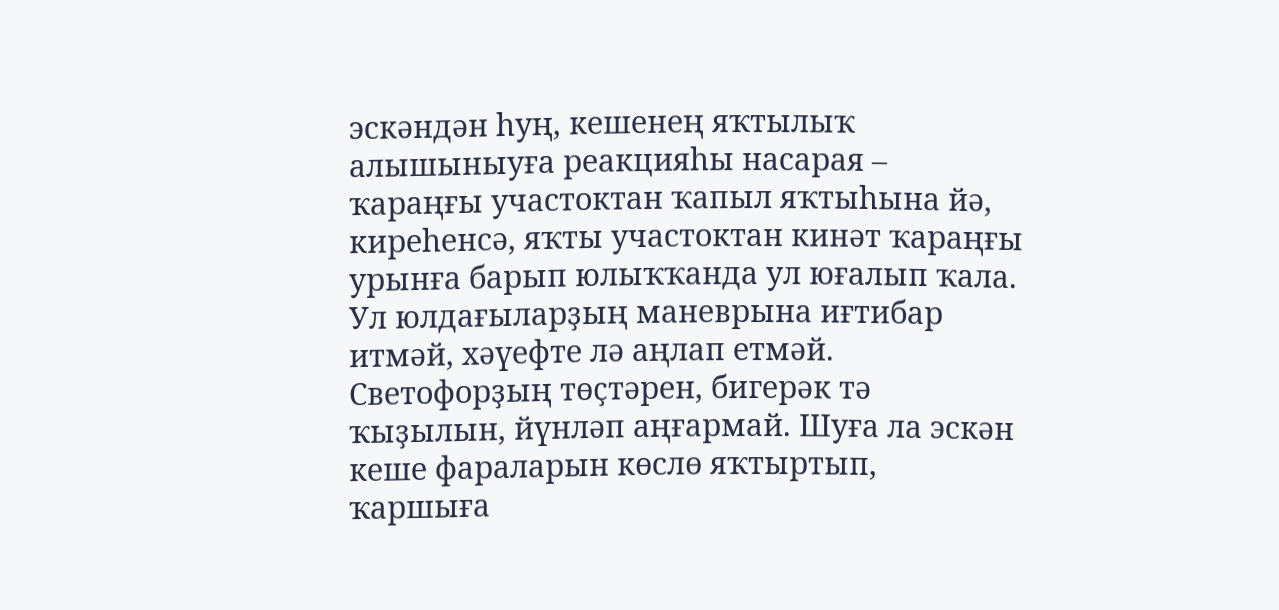эскәндән һуң, кешенең яҡтылыҡ алышыныуға реакцияһы насарая – ҡараңғы участоктан ҡапыл яҡтыһына йә, киреһенсә, яҡты участоктан кинәт ҡараңғы урынға барып юлыҡҡанда ул юғалып ҡала. Ул юлдағыларҙың маневрына иғтибар итмәй, хәүефте лә аңлап етмәй. Светофорҙың төҫтәрен, бигерәк тә ҡыҙылын, йүнләп аңғармай. Шуға ла эскән кеше фараларын көслө яҡтыртып, ҡаршыға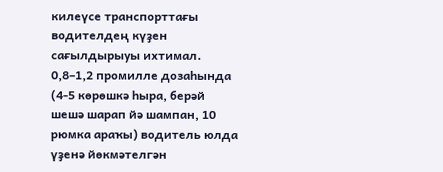килеүсе транспорттағы водителдең күҙен сағылдырыуы ихтимал.
0,8–1,2 промилле дозаһында (4-5 көрөшкә һыра, берәй шешә шарап йә шампан, 10 рюмка араҡы) водитель юлда үҙенә йөкмәтелгән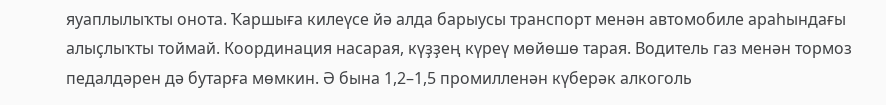яуаплылыҡты онота. Ҡаршыға килеүсе йә алда барыусы транспорт менән автомобиле араһындағы алыҫлыҡты тоймай. Координация насарая, күҙҙең күреү мөйөшө тарая. Водитель газ менән тормоз педалдәрен дә бутарға мөмкин. Ә бына 1,2–1,5 промилленән күберәк алкоголь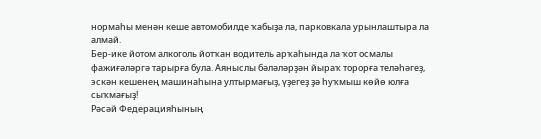нормаһы менән кеше автомобилде ҡабыҙа ла, парковкала урынлаштыра ла алмай.
Бер-ике йотом алкоголь йотҡан водитель арҡаһында ла ҡот осмалы фажиғәләргә тарырға була. Аяныслы бәләләрҙән йыраҡ торорға теләһәгеҙ, эскән кешенең машинаһына ултырмағыҙ, үҙегеҙ ҙә һуҡмыш көйө юлға сыҡмағыҙ!
Рәсәй Федерацияһының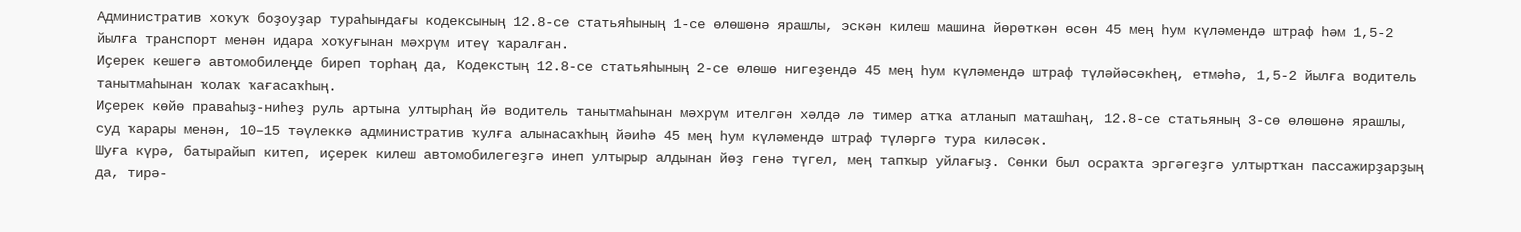Административ хоҡуҡ боҙоуҙар тураһындағы кодексының 12.8-се статьяһының 1-се өлөшөнә ярашлы, эскән килеш машина йөрөткән өсөн 45 мең һум күләмендә штраф һәм 1,5-2 йылға транспорт менән идара хоҡуғынан мәхрүм итеү ҡаралған.
Иҫерек кешегә автомобилеңде биреп торһаң да, Кодекстың 12.8-се статьяһының 2-се өлөшө нигеҙендә 45 мең һум күләмендә штраф түләйәсәкһең, етмәһә, 1,5-2 йылға водитель танытмаһынан ҡолаҡ ҡағасаҡһың.
Иҫерек көйө праваһыҙ-ниһеҙ руль артына ултырһаң йә водитель танытмаһынан мәхрүм ителгән хәлдә лә тимер атҡа атланып маташһаң, 12.8-се статьяның 3-сө өлөшөнә ярашлы, суд ҡарары менән, 10–15 тәүлеккә административ ҡулға алынасаҡһың йәиһә 45 мең һум күләмендә штраф түләргә тура киләсәк.
Шуға күрә, батырайып китеп, иҫерек килеш автомобилегеҙгә инеп ултырыр алдынан йөҙ генә түгел, мең тапҡыр уйлағыҙ. Сөнки был осраҡта эргәгеҙгә ултыртҡан пассажирҙарҙың да, тирә-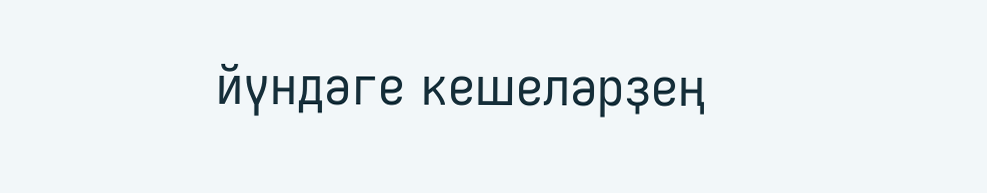йүндәге кешеләрҙең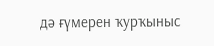дә ғүмерен ҡурҡыныс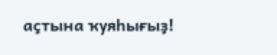аҫтына ҡуяһығыҙ!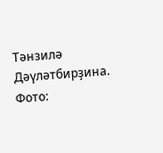Тәнзилә Дәүләтбирҙина.
Фото: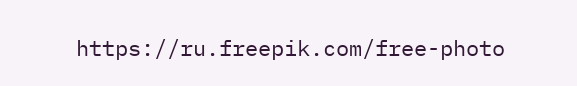https://ru.freepik.com/free-photo